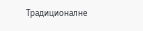Традиционалне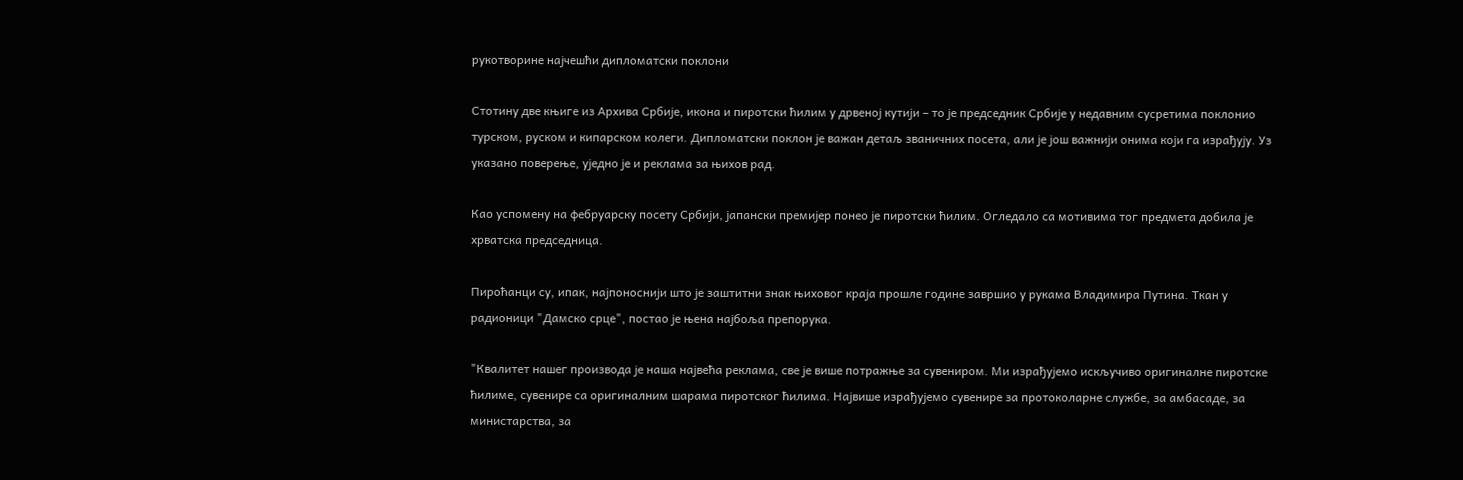рукотворине најчешћи дипломатски поклони

Стотину две књиге из Архива Србије, икона и пиротски ћилим у дрвеној кутији – то је председник Србије у недавним сусретима поклонио турском, руском и кипарском колеги. Дипломатски поклон је важан детаљ званичних посета, али је још важнији онима који га израђују. Уз указано поверење, уједно је и реклама за њихов рад.

Као успомену на фебруарску посету Србији, јапански премијер понео је пиротски ћилим. Огледало са мотивима тог предмета добила је хрватска председница.

Пироћанци су, ипак, најпоноснији што је заштитни знак њиховог краја прошле године завршио у рукама Владимира Путина. Ткан у радионици "Дамско срце", постао је њена најбоља препорука.

"Квалитет нашег производа је наша највећа реклама, све је више потражње за сувениром. Ми израђујемо искључиво оригиналне пиротске ћилиме, сувенире са оригиналним шарама пиротског ћилима. Највише израђујемо сувенире за протоколарне службе, за амбасаде, за министарства, за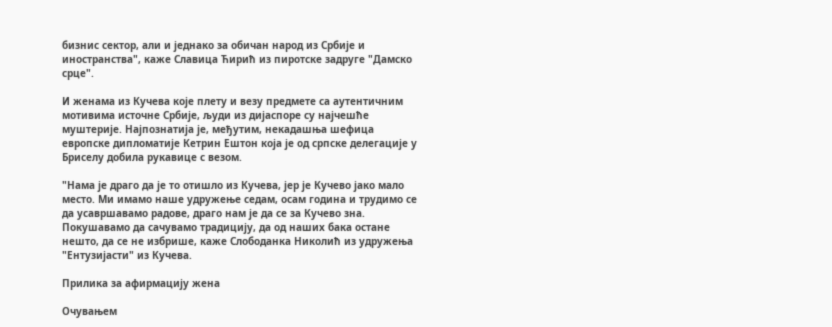бизнис сектор, али и једнако за обичан народ из Србије и иностранства", каже Славица Ћирић из пиротске задруге "Дамско срце".

И женама из Кучева које плету и везу предмете са аутентичним мотивима источне Србије, људи из дијаспоре су најчешће муштерије. Најпознатија је, међутим, некадашња шефица европске дипломатије Кетрин Ештон која је од српске делегације у Бриселу добила рукавице с везом.

"Нама је драго да је то отишло из Кучева, јер је Кучево јако мало место. Ми имамо наше удружење седам, осам година и трудимо се да усавршавамо радове, драго нам је да се за Кучево зна. Покушавамо да сачувамо традицију, да од наших бака остане нешто, да се не избрише, каже Слободанка Николић из удружења "Ентузијасти" из Кучева.

Прилика за афирмацију жена

Очувањем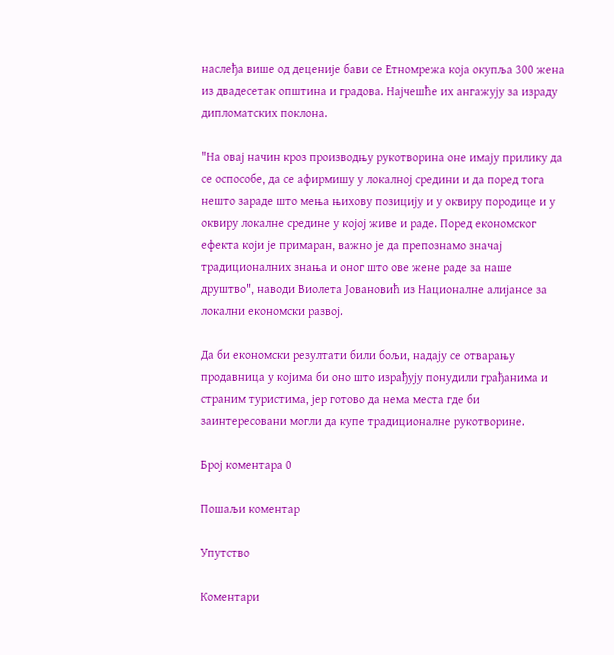наслеђа више од деценије бави се Етномрежа која окупља 300 жена из двадесетак општина и градова. Најчешће их ангажују за израду дипломатских поклона.

"На овај начин кроз производњу рукотворина оне имају прилику да се оспособе, да се афирмишу у локалној средини и да поред тога нешто зараде што мења њихову позицију и у оквиру породице и у оквиру локалне средине у којој живе и раде. Поред економског ефекта који је примаран, важно је да препознамо значај традиционалних знања и оног што ове жене раде за наше друштво", наводи Виолета Јовановић из Националне алијансе за локални економски развој.

Да би економски резултати били бољи, надају се отварању продавница у којима би оно што израђују понудили грађанима и страним туристима, јер готово да нема места где би заинтересовани могли да купе традиционалне рукотворине.

Број коментара 0

Пошаљи коментар

Упутство

Коментари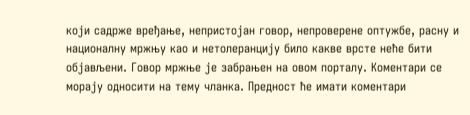који садрже вређање, непристојан говор, непроверене оптужбе, расну и националну мржњу као и нетолеранцију било какве врсте неће бити објављени. Говор мржње је забрањен на овом порталу. Коментари се морају односити на тему чланка. Предност ће имати коментари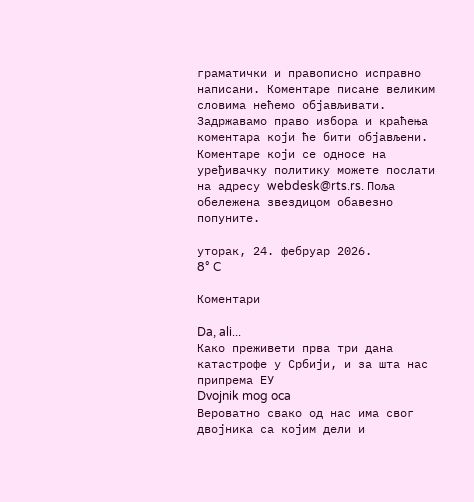граматички и правописно исправно написани. Коментаре писане великим словима нећемо објављивати. Задржавамо право избора и краћења коментара који ће бити објављени. Коментаре који се односе на уређивачку политику можете послати на адресу webdesk@rts.rs. Поља обележена звездицом обавезно попуните.

уторак, 24. фебруар 2026.
8° C

Коментари

Da, ali...
Како преживети прва три дана катастрофе у Србији, и за шта нас припрема ЕУ
Dvojnik mog oca
Вероватно свако од нас има свог двојника са којим дели и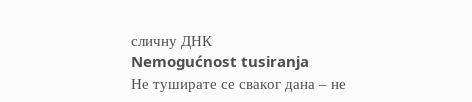сличну ДНК
Nemogućnost tusiranja
Не туширате се сваког дана – не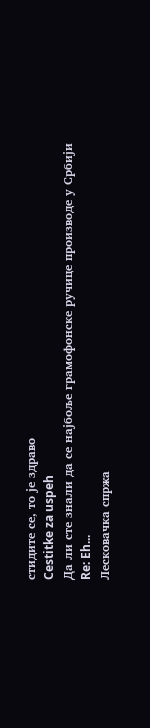стидите се, то је здраво
Cestitke za uspeh
Да ли сте знали да се најбоље грамофонске ручице производе у Србији
Re: Eh...
Лесковачка спржа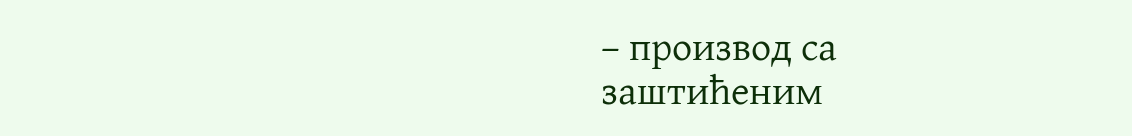– производ са заштићеним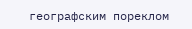географским пореклом